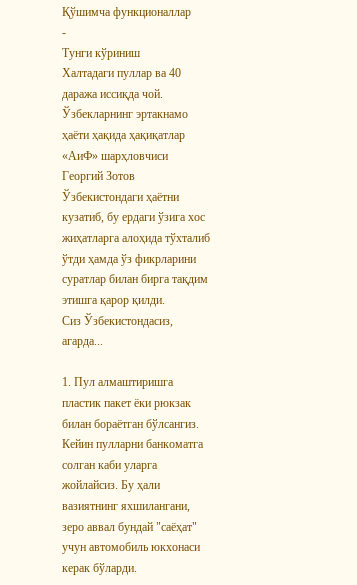Қўшимча функционаллар
-
Тунги кўриниш
Халтадаги пуллар ва 40 даража иссиқда чой. Ўзбекларнинг эртакнамо ҳаёти ҳақида ҳақиқатлар
«АиФ» шарҳловчиси Георгий Зотов Ўзбекистондаги ҳаётни кузатиб, бу ердаги ўзига хос жиҳатларга алоҳида тўхталиб ўтди ҳамда ўз фикрларини суратлар билан бирга тақдим этишга қарор қилди.
Сиз Ўзбекистондасиз, агарда...

1. Пул алмаштиришга пластик пакет ёки рюкзак билан бораётган бўлсангиз. Кейин пулларни банкоматга солган каби уларга жойлайсиз. Бу ҳали вазиятнинг яхшилангани, зеро аввал бундай "саёҳат" учун автомобиль юкхонаси керак бўларди.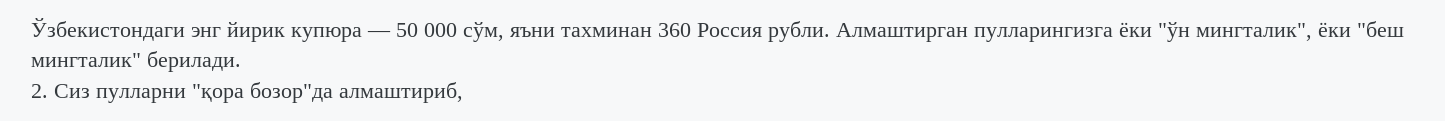Ўзбекистондаги энг йирик купюра — 50 000 сўм, яъни тахминан 360 Россия рубли. Алмаштирган пулларингизга ёки "ўн мингталик", ёки "беш мингталик" берилади.
2. Сиз пулларни "қора бозор"да алмаштириб,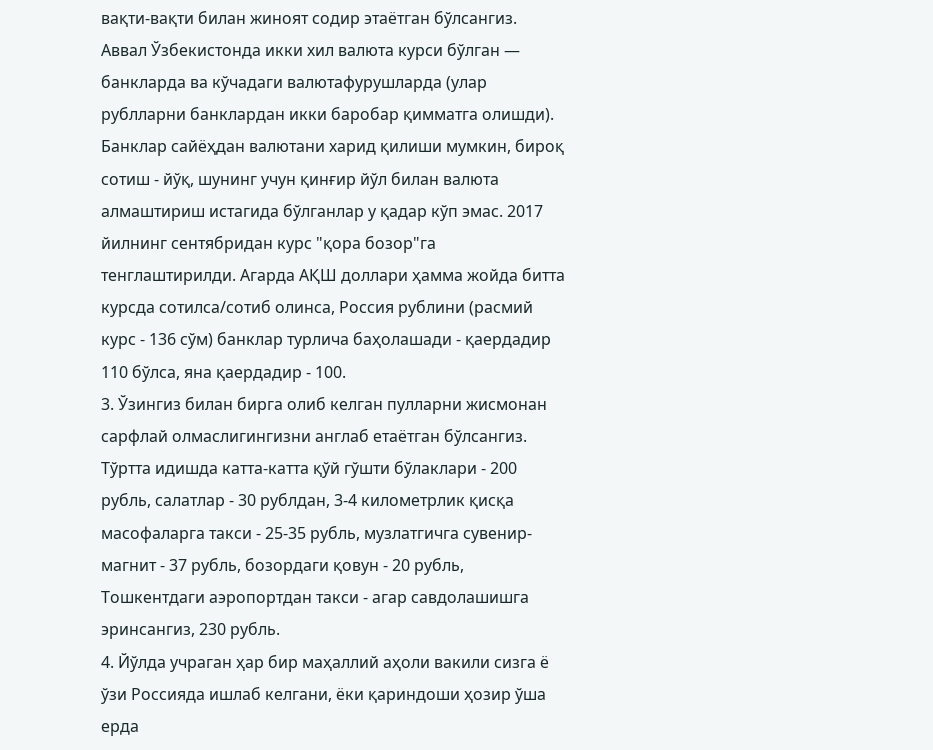вақти-вақти билан жиноят содир этаётган бўлсангиз. Аввал Ўзбекистонда икки хил валюта курси бўлган — банкларда ва кўчадаги валютафурушларда (улар рублларни банклардан икки баробар қимматга олишди). Банклар сайёҳдан валютани харид қилиши мумкин, бироқ сотиш - йўқ, шунинг учун қинғир йўл билан валюта алмаштириш истагида бўлганлар у қадар кўп эмас. 2017 йилнинг сентябридан курс "қора бозор"га тенглаштирилди. Агарда АҚШ доллари ҳамма жойда битта курсда сотилса/сотиб олинса, Россия рублини (расмий курс - 136 сўм) банклар турлича баҳолашади - қаердадир 110 бўлса, яна қаердадир - 100.
3. Ўзингиз билан бирга олиб келган пулларни жисмонан сарфлай олмаслигингизни англаб етаётган бўлсангиз. Тўртта идишда катта-катта қўй гўшти бўлаклари - 200 рубль, салатлар - 30 рублдан, 3-4 километрлик қисқа масофаларга такси - 25-35 рубль, музлатгичга сувенир-магнит - 37 рубль, бозордаги қовун - 20 рубль, Тошкентдаги аэропортдан такси - агар савдолашишга эринсангиз, 230 рубль.
4. Йўлда учраган ҳар бир маҳаллий аҳоли вакили сизга ё ўзи Россияда ишлаб келгани, ёки қариндоши ҳозир ўша ерда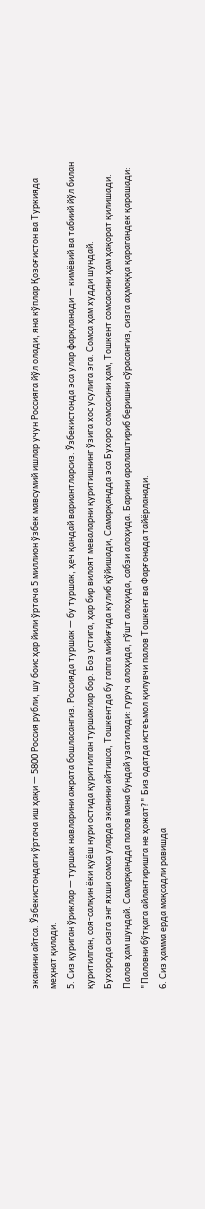эканини айтса. Ўзбекистондаги ўртача иш ҳақи — 5800 Россия рубли, шу боис ҳар йили ўртача 5 миллион ўзбек мавсумий ишлар учун Россияга йўл олади, яна кўплар Қозоғистон ва Туркияда меҳнат қилади.
5. Сиз қуриган ўриклар — туршак навларини ажрата бошласангиз. Россияда туршак — бу туршак, ҳеч қандай вариантларсиз. Ўзбекистонда эса улар фарқланади — кимёвий ва табиий йўл билан қуритилган, соя-салқин ёки қуёш нури остида қуритилган туршаклар бор. Боз устига, ҳар бир вилоят меваларни қуритишнинг ўзига хос усулига эга. Сомса ҳам худди шундай.
Бухорода сизга энг яхши сомса уларда эканини айтишса, Тошкентда бу гапга мийиғида кулиб қўйишади, Самарқандда эса Бухоро сомсасини ҳам, Тошкент сомсасини ҳам ҳақорат қилишади. Палов ҳам шундай. Самарқандда палов мана бундай узатилади: гуруч алоҳида, гўшт алоҳида, сабзи алоҳида. Барини аралаштириб беришни сўрасангиз, сизга аҳмоққа қарагандек қарашади: "Паловни бўтқага айлантиришга не ҳожат?" Биз одатда истеъмол қилувчи палов Тошкент ва Фарғонада тайёрланади.
6. Сиз ҳамма ерда мақсадли равишда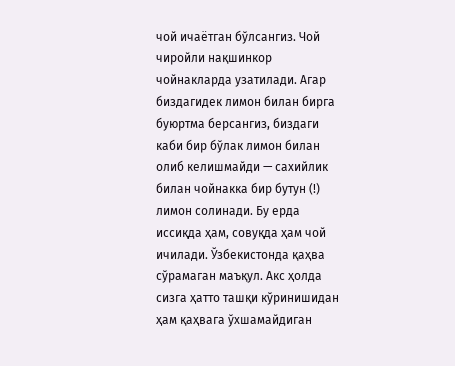чой ичаётган бўлсангиз. Чой чиройли нақшинкор чойнакларда узатилади. Агар биздагидек лимон билан бирга буюртма берсангиз, биздаги каби бир бўлак лимон билан олиб келишмайди — сахийлик билан чойнакка бир бутун (!) лимон солинади. Бу ерда иссиқда ҳам, совуқда ҳам чой ичилади. Ўзбекистонда қаҳва сўрамаган маъқул. Акс ҳолда сизга ҳатто ташқи кўринишидан ҳам қаҳвага ўхшамайдиган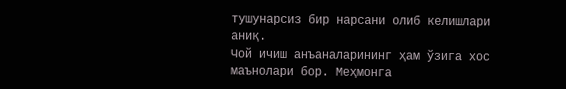тушунарсиз бир нарсани олиб келишлари аниқ.
Чой ичиш анъаналарининг ҳам ўзига хос маънолари бор. Меҳмонга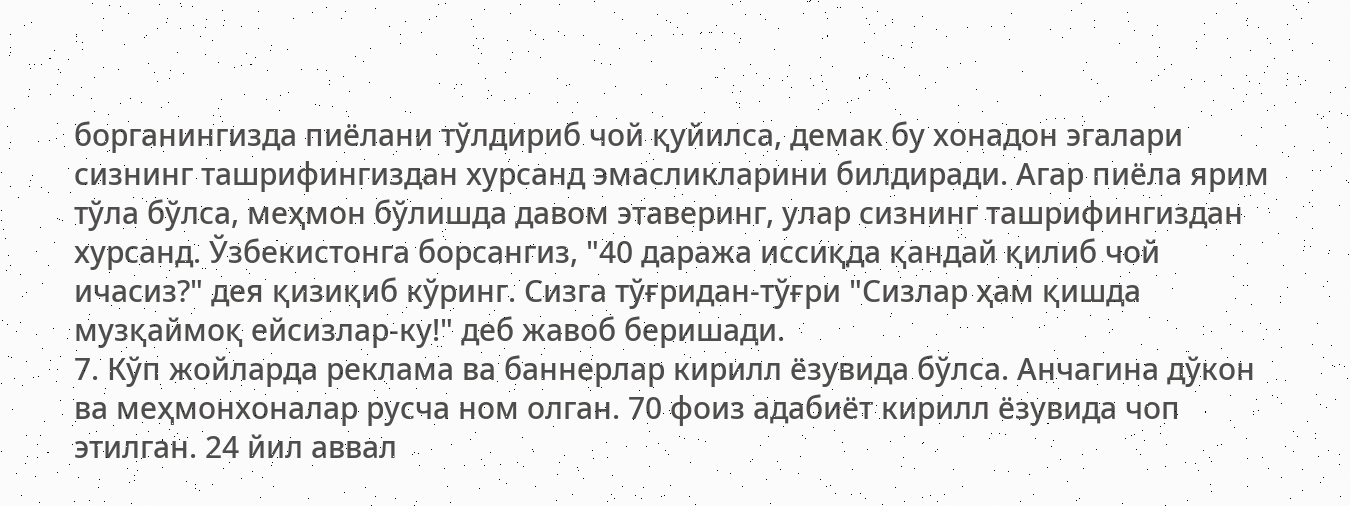борганингизда пиёлани тўлдириб чой қуйилса, демак бу хонадон эгалари сизнинг ташрифингиздан хурсанд эмасликларини билдиради. Агар пиёла ярим тўла бўлса, меҳмон бўлишда давом этаверинг, улар сизнинг ташрифингиздан хурсанд. Ўзбекистонга борсангиз, "40 даража иссиқда қандай қилиб чой ичасиз?" дея қизиқиб кўринг. Сизга тўғридан-тўғри "Сизлар ҳам қишда музқаймоқ ейсизлар-ку!" деб жавоб беришади.
7. Кўп жойларда реклама ва баннерлар кирилл ёзувида бўлса. Анчагина дўкон ва меҳмонхоналар русча ном олган. 70 фоиз адабиёт кирилл ёзувида чоп этилган. 24 йил аввал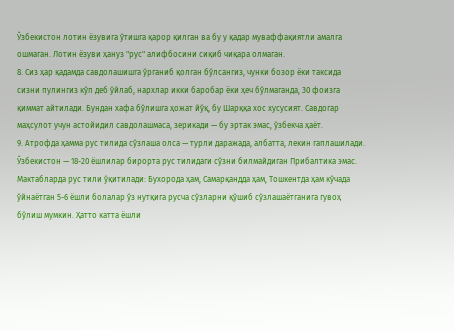Ўзбекистон лотин ёзувига ўтишга қарор қилган ва бу у қадар муваффақиятли амалга ошмаган. Лотин ёзуви ҳануз "рус" алифбосини сиқиб чиқара олмаган.
8. Сиз ҳар қадамда савдолашишга ўрганиб қолган бўлсангиз, чунки бозор ёки таксида сизни пулингиз кўп деб ўйлаб, нархлар икки баробар ёки ҳеч бўлмаганда, 30 фоизга қиммат айтилади. Бундан хафа бўлишга ҳожат йўқ, бу Шарққа хос хусусият. Савдогар маҳсулот учун астойидил савдолашмаса, зерикади — бу эртак эмас, ўзбекча ҳаёт.
9. Атрофда ҳамма рус тилида сўзлаша олса — турли даражада, албатта, лекин гаплашилади. Ўзбекистон — 18-20 ёшлилар бирорта рус тилидаги сўзни билмайдиган Прибалтика эмас. Мактабларда рус тили ўқитилади: Бухорода ҳам, Самарқандда ҳам, Тошкентда ҳам кўчада ўйнаётган 5-6 ёшли болалар ўз нутқига русча сўзларни қўшиб сўзлашаётганига гувоҳ бўлиш мумкин. Ҳатто катта ёшли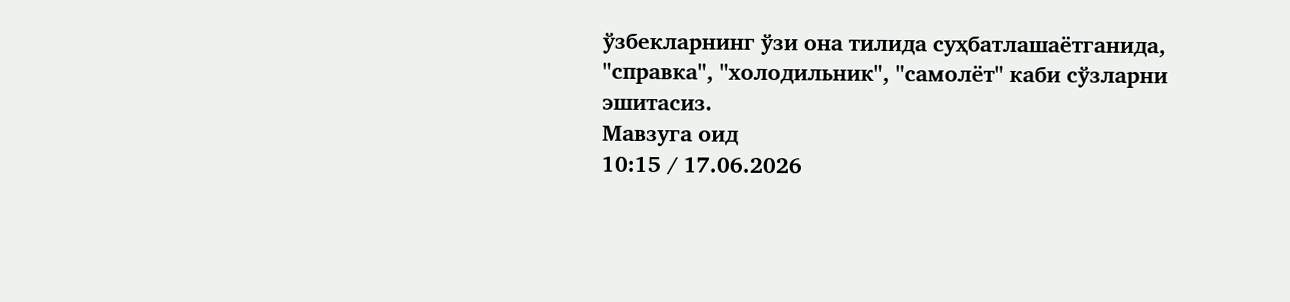ўзбекларнинг ўзи она тилида суҳбатлашаётганида, "справка", "холодильник", "самолёт" каби сўзларни эшитасиз.
Мавзуга оид
10:15 / 17.06.2026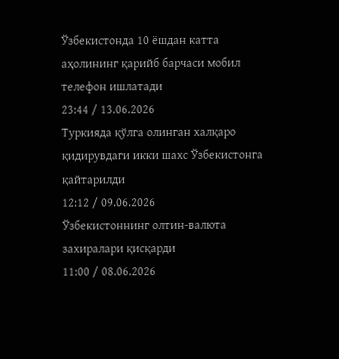Ўзбекистонда 10 ёшдан катта аҳолининг қарийб барчаси мобил телефон ишлатади
23:44 / 13.06.2026
Туркияда қўлга олинган халқаро қидирувдаги икки шахс Ўзбекистонга қайтарилди
12:12 / 09.06.2026
Ўзбекистоннинг олтин-валюта захиралари қисқарди
11:00 / 08.06.2026